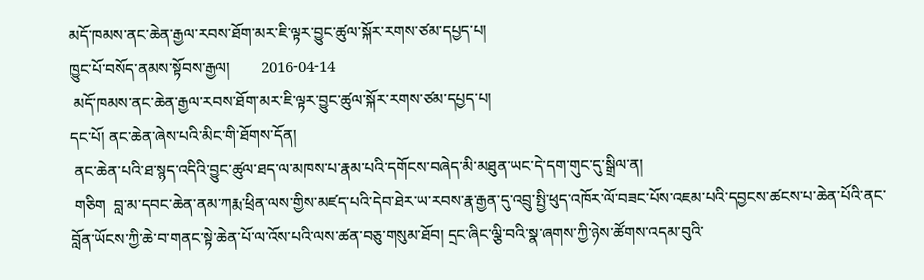མདོ་ཁམས་ནང་ཆེན་རྒྱལ་རབས་ཐོག་མར་ཇི་ལྟར་བྱུང་ཚུལ་སྐོར་རགས་ཙམ་དཔྱད་པ།
ཁྱུང་པོ་བསོད་ནམས་སྟོབས་རྒྱལ།        2016-04-14
 མདོ་ཁམས་ནང་ཆེན་རྒྱལ་རབས་ཐོག་མར་ཇི་ལྟར་བྱུང་ཚུལ་སྐོར་རགས་ཙམ་དཔྱད་པ།
དང་པོ། ནང་ཆེན་ཞེས་པའི་མིང་གི་ཐོགས་དོན།
 ནང་ཆེན་པའི་ཐ་སྙད་འདིའི་བྱུང་ཚུལ་ཐད་ལ་མཁས་པ་རྣམ་པའི་དགོངས་བཞེད་མི་མཐུན་ཡང་དེ་དག་གུང་དུ་སྒྲིལ་ན།
 གཅིག  བླ་མ་དབང་ཆེན་ནམ་ཀརྨ་ཕྲིན་ལས་གྱིས་མཛད་པའི་དེབ་ཐེར་ཡ་རབས་རྣ་རྒྱན་དུ་འབྲུ་སྤྱི་ཕུད་འཁོར་ལོ་བཟང་པོས་འཇམ་པའི་དབྱངས་ཚངས་པ་ཆེན་པོའི་ནང་བློན་ཡོངས་ཀྱི་ཆེ་བ་གནང་སྟེ་ཆེན་པོ་ལ་འོས་པའི་ལས་ཚན་བཅུ་གསུམ་ཐོབ། དྲང་ཞིང་ལྕི་བའི་སྣ་ཞགས་ཀྱི་ཉེས་ཚོགས་འདམ་བུའི་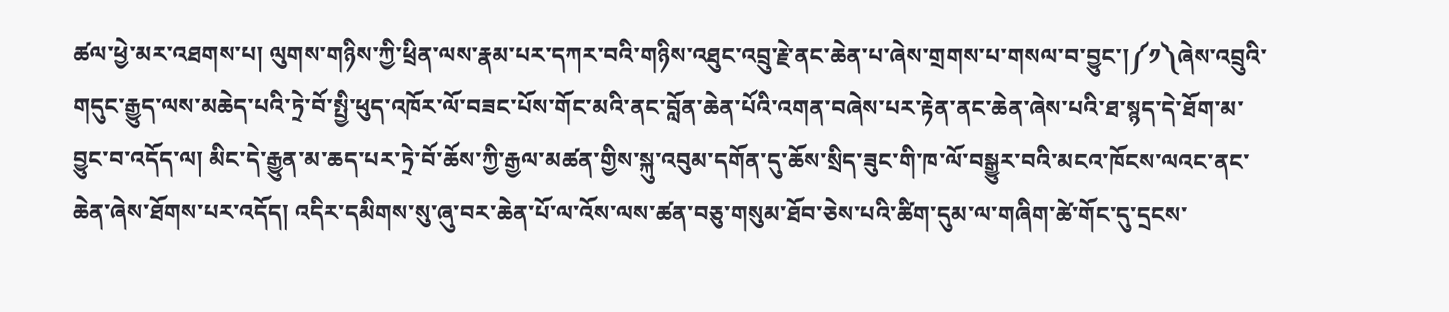ཚལ་ཕྱེ་མར་འཐགས་པ། ལུགས་གཉིས་ཀྱི་ཕྲིན་ལས་རྣམ་པར་དཀར་བའི་གཉིས་འཐུང་འབྲུ་རྗེ་ནང་ཆེན་པ་ཞེས་གྲགས་པ་གསལ་བ་བྱུང་།༼༡༽ཞེས་འབྲུའི་གདུང་རྒྱུད་ལས་མཆེད་པའི་ཏྲེ་བོ་སྤྱི་ཕུད་འཁོར་ལོ་བཟང་པོས་གོང་མའི་ནང་བློན་ཆེན་པོའི་འགན་བཞེས་པར་རྟེན་ནང་ཆེན་ཞེས་པའི་ཐ་སྙད་དེ་ཐོག་མ་བྱུང་བ་འདོད་ལ། མིང་དེ་རྒྱུན་མ་ཆད་པར་ཏྲེ་བོ་ཆོས་ཀྱི་རྒྱལ་མཚན་གྱིས་སྐུ་འབུམ་དགོན་དུ་ཆོས་སྲིད་ཟུང་གི་ཁ་ལོ་བསྒྱུར་བའི་མངའ་ཁོངས་ལའང་ནང་ཆེན་ཞེས་ཐོགས་པར་འདོད། འདིར་དམིགས་སུ་ཞུ་བར་ཆེན་པོ་ལ་འོས་ལས་ཚན་བཅུ་གསུམ་ཐོབ་ཅེས་པའི་ཚིག་དུམ་ལ་གཞིག་ཚེ་གོང་དུ་དྲངས་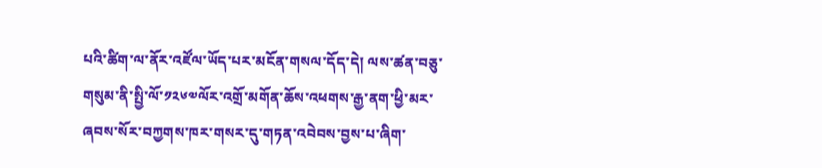པའི་ཚིག་ལ་ནོར་འཛོལ་ཡོད་པར་མངོན་གསལ་དོད་དེ། ལས་ཚན་བཅུ་གསུམ་ནི་སྤྱི་ལོ་༡༢༦༧ལོར་འགྲོ་མགོན་ཆོས་འཕགས་རྒྱ་ནག་ཕྱི་མར་ཞབས་སོར་བཀྱགས་ཁར་གསར་དུ་གཏན་འབེབས་བྱས་པ་ཞིག་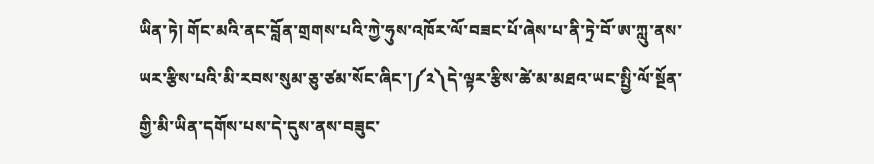ཡིན་ཏེ། གོང་མའི་ནང་བློན་གྲགས་པའི་ཀྱེ་ཧུས་འཁོར་ལོ་བཟང་པོ་ཞེས་པ་ནི་ཏྲེ་བོ་ཨ་ཀླུ་ནས་ཡར་རྩིས་པའི་མི་རབས་སུམ་ཅུ་ཙམ་སོང་ཞིང་།༼༢༽དེ་ལྟར་རྩིས་ཚེ་མ་མཐའ་ཡང་སྤྱི་ལོ་སྔོན་གྱི་མི་ཡིན་དགོས་པས་དེ་དུས་ནས་བཟུང་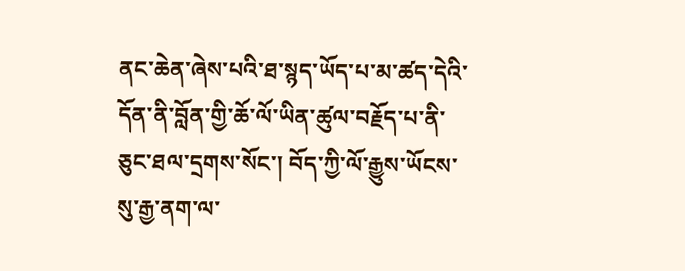ནང་ཆེན་ཞེས་པའི་ཐ་སྙད་ཡོད་པ་མ་ཚད་དེའི་དོན་ནི་བློན་གྱི་ཆོ་ལོ་ཡིན་ཚུལ་བརྗོད་པ་ནི་ཅུང་ཐལ་དྲགས་སོང་། བོད་ཀྱི་ལོ་རྒྱུས་ཡོངས་སུ་རྒྱ་ནག་ལ་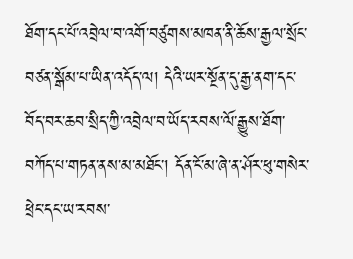ཐོག་དང་པོ་འབྲེལ་བ་འགོ་བཙུགས་མཁན་ནི་ཆོས་རྒྱལ་སྲོང་བཙན་སྒོམ་པ་ཡིན་འདོད་ལ། དེའི་ཡར་སྔོན་དུ་རྒྱ་ནག་དང་བོད་བར་ཆབ་སྲིད་ཀྱི་འབྲེལ་བ་ཡོད་རབས་ལོ་རྒྱུས་ཐོག་བཀོད་པ་གཏན་ནས་མ་མཐོང་། དོན་ངོ་མ་ཞེ་ན་ཤོར་ཕུ་གསེར་ཕྲེང་དང་ཡ་རབས་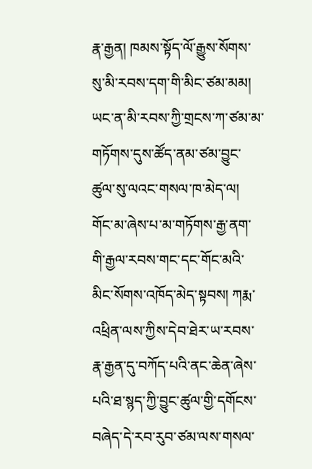རྣ་རྒྱན། ཁམས་སྟོད་ལོ་རྒྱུས་སོགས་སུ་མི་རབས་དག་གི་མིང་ཙམ་མམ། ཡང་ན་མི་རབས་ཀྱི་གྲངས་ཀ་ཙམ་མ་གཏོགས་དུས་ཚོད་ནམ་ཙམ་བྱུང་ཚུལ་སུ་ལའང་གསལ་ཁ་མེད་ལ། གོང་མ་ཞེས་པ་མ་གཏོགས་རྒྱ་ནག་གི་རྒྱལ་རབས་གང་དང་གོང་མའི་མིང་སོགས་འཁོད་མེད་སྟབས། ཀརྨ་འཕྲིན་ལས་ཀྱིས་དེབ་ཐེར་ཡ་རབས་རྣ་རྒྱན་དུ་བཀོད་པའི་ནང་ཆེན་ཞེས་པའི་ཐ་སྙད་ཀྱི་བྱུང་ཚུལ་གྱི་དགོངས་བཞེད་དེ་རབ་རུབ་ཙམ་ལས་གསལ་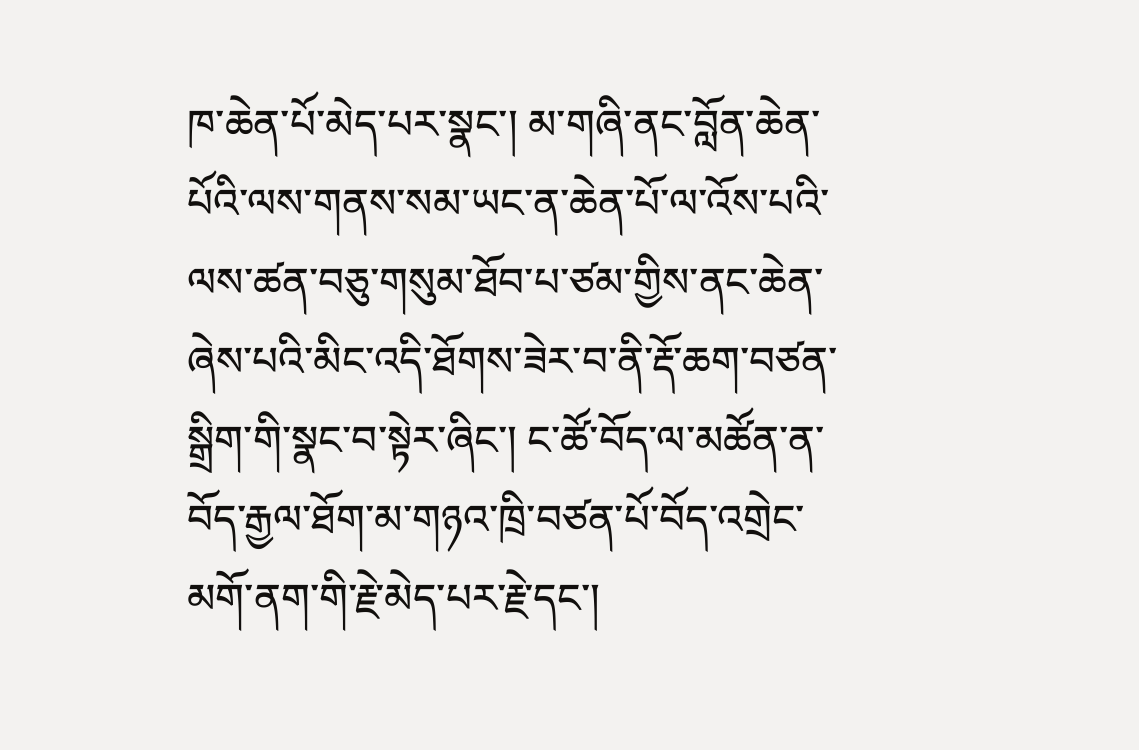ཁ་ཆེན་པོ་མེད་པར་སྣང་། མ་གཞི་ནང་བློན་ཆེན་པོའི་ལས་གནས་སམ་ཡང་ན་ཆེན་པོ་ལ་འོས་པའི་ལས་ཚན་བཅུ་གསུམ་ཐོབ་པ་ཙམ་གྱིས་ནང་ཆེན་ཞེས་པའི་མིང་འདི་ཐོགས་ཟེར་བ་ནི་རྡོ་ཆག་བཙན་སྒྲིག་གི་སྣང་བ་སྟེར་ཞིང་། ང་ཚོ་བོད་ལ་མཚོན་ན་བོད་རྒྱལ་ཐོག་མ་གཉའ་ཁྲི་བཙན་པོ་བོད་འགྲེང་མགོ་ནག་གི་རྗེ་མེད་པར་རྗེ་དང་།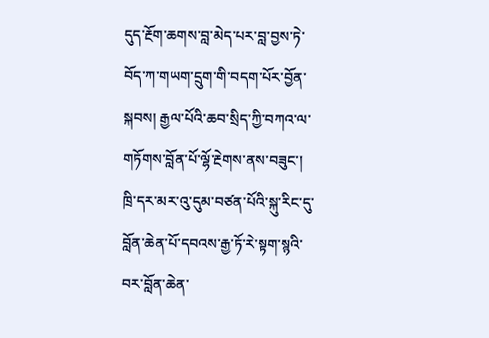དུད་རྔོག་ཆགས་བླ་མེད་པར་བླ་བྱས་ཏེ་བོད་ཀ་གཡག་དྲུག་གི་བདག་པོར་བྱོན་སྐབས། རྒྱལ་པོའི་ཆབ་སྲིད་ཀྱི་བཀའ་ལ་གཏོགས་བློན་པོ་ལྷོ་རྔེགས་ནས་བཟུང་། ཁྲི་དར་མར་འུ་དུམ་བཙན་པོའི་སྐུ་རིང་དུ་བློན་ཆེན་པོ་དབའས་རྒྱ་ཏོ་རེ་སྟག་སྙའི་བར་བློན་ཆེན་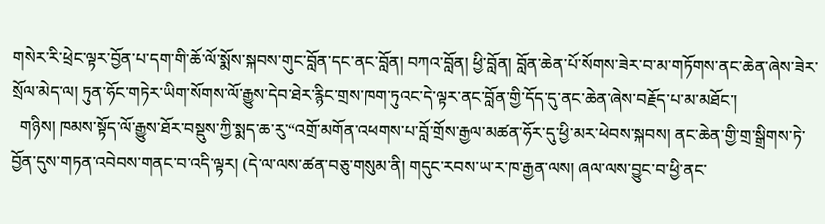གསེར་རི་ཕྲེང་ལྟར་བྱོན་པ་དག་གི་ཆོ་ལོ་སྨོས་སྐབས་གུང་བློན་དང་ནང་བློན། བཀའ་བློན། ཕྱི་བློན། བློན་ཆེན་པོ་སོགས་ཟེར་བ་མ་གཏོགས་ནང་ཆེན་ཞེས་ཟེར་སྲོལ་མེད་ལ། ཏུན་ཧོང་གཏེར་ཡིག་སོགས་ལོ་རྒྱུས་དེབ་ཐེར་རྙིང་གྲས་ཁག་ཏུའང་དེ་ལྟར་ནང་བློན་གྱི་དོད་དུ་ནང་ཆེན་ཞེས་བརྗོད་པ་མ་མཐོང་།
  གཉིས། ཁམས་སྟོད་ལོ་རྒྱུས་ཐོར་བསྡུས་ཀྱི་སྨད་ཆ་རུ་“འགྲོ་མགོན་འཕགས་པ་བློ་གྲོས་རྒྱལ་མཚན་ཧོར་དུ་ཕྱི་མར་ཕེབས་སྐབས། ནང་ཆེན་གྱི་གྲ་སྒྲིགས་ཏེ་བྱོན་དུས་གཏན་འབེབས་གནང་བ་འདི་ལྟར། (དེ་ལ་ལས་ཚན་བཅུ་གསུམ་ནི། གདུང་རབས་ཡ་ར་ཁ་རྒྱན་ལས། ཞལ་ལས་བྱུང་བ་ཕྱི་ནང་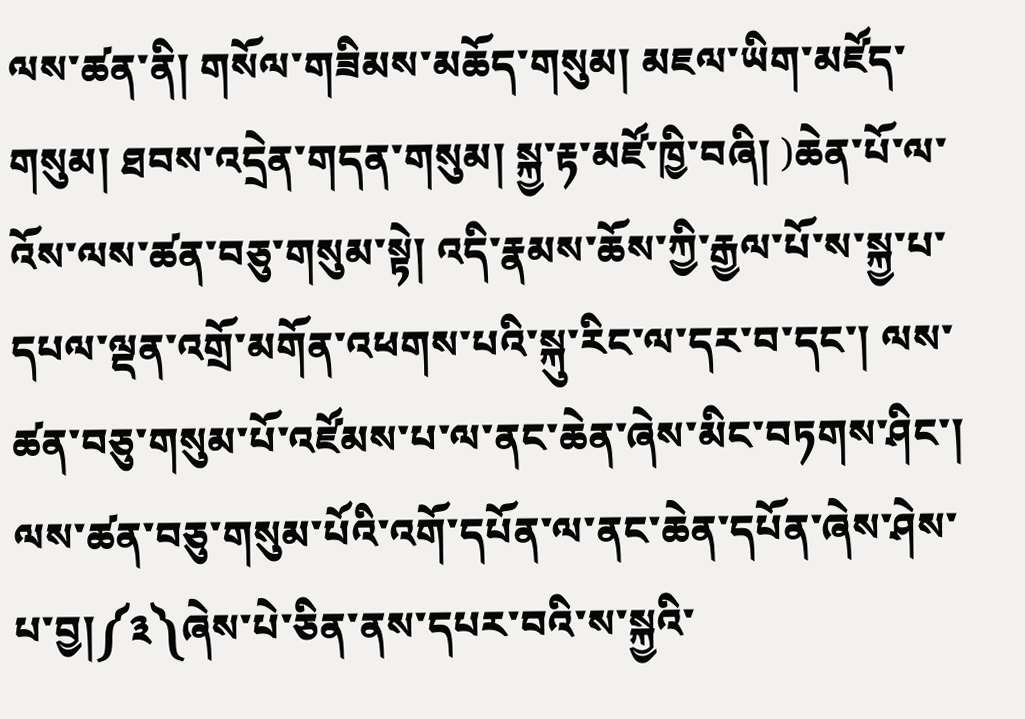ལས་ཚན་ནི། གསོལ་གཟིམས་མཆོད་གསུམ། མཇལ་ཡིག་མཛོད་གསུམ། ཐབས་འདྲེན་གདན་གསུམ། སྐྱ་རྟ་མཛོ་ཁྱི་བཞི། )ཆེན་པོ་ལ་འོས་ལས་ཚན་བཅུ་གསུམ་སྟེ། འདི་རྣམས་ཆོས་ཀྱི་རྒྱལ་པོ་ས་སྐྱ་པ་དཔལ་ལྡན་འགྲོ་མགོན་འཕགས་པའི་སྐུ་རིང་ལ་དར་བ་དང་། ལས་ཚན་བཅུ་གསུམ་པོ་འཛོམས་པ་ལ་ནང་ཆེན་ཞེས་མིང་བཏགས་ཤིང་། ལས་ཚན་བཅུ་གསུམ་པོའི་འགོ་དཔོན་ལ་ནང་ཆེན་དཔོན་ཞེས་ཤེས་པ་བྱ།༼༣༽ཞེས་པེ་ཅིན་ནས་དཔར་བའི་ས་སྐྱའི་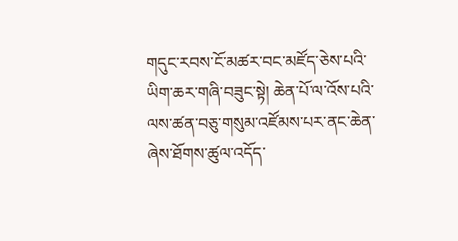གདུང་རབས་ངོ་མཚར་བང་མཛོད་ཅེས་པའི་ཡིག་ཆར་གཞི་བཟུང་སྟེ། ཆེན་པོ་ལ་འོས་པའི་ལས་ཚན་བཅུ་གསུམ་འཛོམས་པར་ནང་ཆེན་ཞེས་ཐོགས་ཚུལ་འདོད་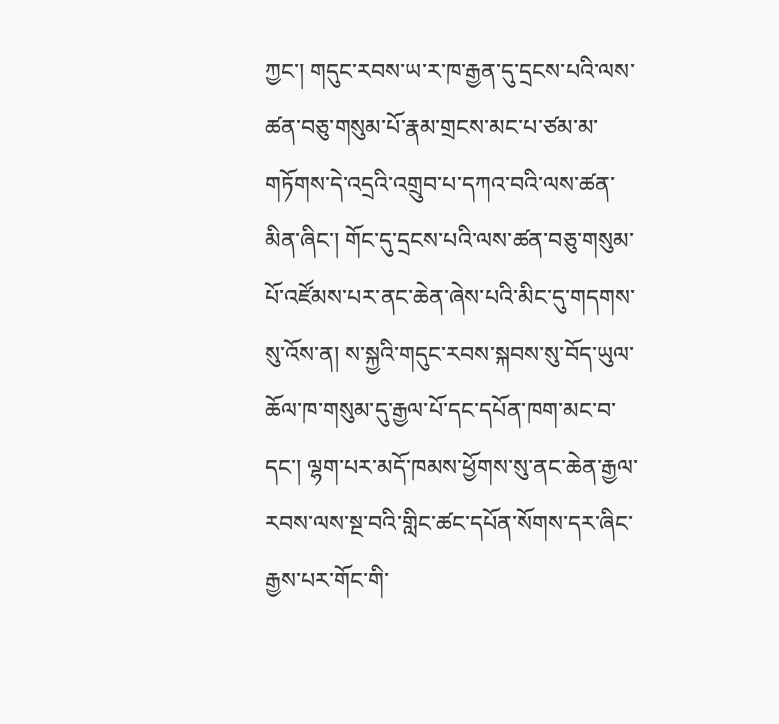ཀྱང་། གདུང་རབས་ཡ་ར་ཁ་རྒྱན་དུ་དྲངས་པའི་ལས་ཚན་བཅུ་གསུམ་པོ་རྣམ་གྲངས་མང་པ་ཙམ་མ་གཏོགས་དེ་འདྲའི་འགྲུབ་པ་དཀའ་བའི་ལས་ཚན་མིན་ཞིང་། གོང་དུ་དྲངས་པའི་ལས་ཚན་བཅུ་གསུམ་པོ་འཛོམས་པར་ནང་ཆེན་ཞེས་པའི་མིང་དུ་གདགས་སུ་འོས་ན། ས་སྐྱའི་གདུང་རབས་སྐབས་སུ་བོད་ཡུལ་ཆོལ་ཁ་གསུམ་དུ་རྒྱལ་པོ་དང་དཔོན་ཁག་མང་བ་དང་། ལྷག་པར་མདོ་ཁམས་ཕྱོགས་སུ་ནང་ཆེན་རྒྱལ་རབས་ལས་སྔ་བའི་གླིང་ཚང་དཔོན་སོགས་དར་ཞིང་རྒྱས་པར་གོང་གི་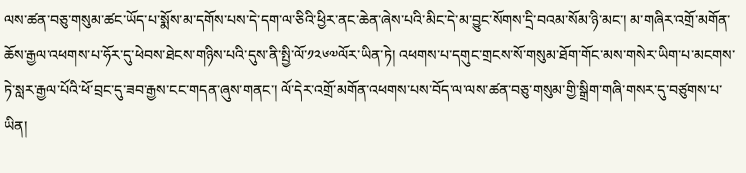ལས་ཚན་བཅུ་གསུམ་ཚང་ཡོད་པ་སྨོས་མ་དགོས་པས་དེ་དག་ལ་ཅིའི་ཕྱིར་ནང་ཆེན་ཞེས་པའི་མིང་དེ་མ་བྱུང་སོགས་དྲི་བའམ་སོམ་ཉི་མང་། མ་གཞིར་འགྲོ་མགོན་ཆོས་རྒྱལ་འཕགས་པ་ཧོར་དུ་ཕེབས་ཐེངས་གཉིས་པའི་དུས་ནི་སྤྱི་ལོ་༡༢༦༧ལོར་ཡིན་ཏེ། འཕགས་པ་དགུང་གྲངས་སོ་གསུམ་ཐོག་གོང་མས་གསེར་ཡིག་པ་མངགས་ཏེ་སླར་རྒྱལ་པོའི་ཕོ་བྲང་དུ་ཟབ་རྒྱས་ངང་གདན་ཞུས་གནང་། ལོ་དེར་འགྲོ་མགོན་འཕགས་པས་བོད་ལ་ལས་ཚན་བཅུ་གསུམ་གྱི་སྒྲིག་གཞི་གསར་དུ་བཙུགས་པ་ཡིན།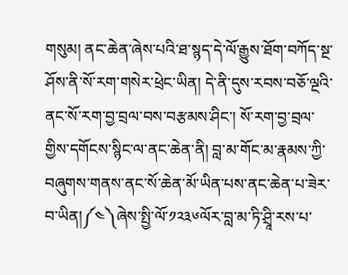གསུམ། ནང་ཆེན་ཞེས་པའི་ཐ་སྙད་དེ་ལོ་རྒྱུས་ཐོག་བཀོད་སྔ་ཤོས་ནི་སོ་རག་གསེར་ཕྲེང་ཡིན། དེ་ནི་དུས་རབས་བཅོ་ལྔའི་ནང་སོ་རག་བྱ་བྲལ་བས་བརྩམས་ཤིང་། སོ་རག་བྱ་བྲལ་གྱིས་དགོངས་སྙིང་ལ་ནང་ཆེན་ནི། བླ་མ་གོང་མ་རྣམས་ཀྱི་བཞུགས་གནས་ནང་སོ་ཆེན་མོ་ཡིན་པས་ནང་ཆེན་པ་ཟེར་བ་ཡིན།༼༤༽ཞེས་སྤྱི་ལོ་༡༢༣༦ལོར་བླ་མ་ཏི་ཤྲཱི་རས་པ་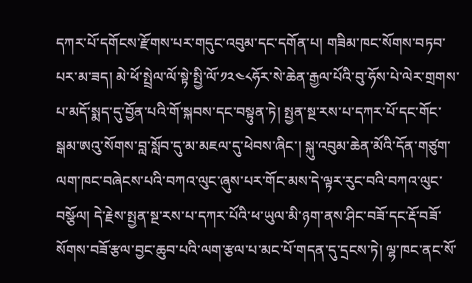དཀར་པོ་དགོངས་རྫོགས་པར་གདུང་འབུམ་དང་དགོན་པ། གཟིམ་ཁང་སོགས་བཏབ་པར་མ་ཟད། མེ་ཕོ་སྤྲེལ་ལོ་སྟེ་སྤྱི་ལོ་༡༢༤༨ཧོར་སེ་ཆེན་རྒྱལ་པོའི་བུ་ཧོས་པེ་ལེར་གྲགས་པ་མདོ་སྨད་དུ་བྱོན་པའི་གོ་སྐབས་དང་བསྟུན་ཏེ། སྤྱན་སྔ་རས་པ་དཀར་པོ་དང་གོང་སྒམ་ཨའུ་སོགས་བླ་སློབ་དུ་མ་མཇལ་དུ་ཕེབས་ཞིང་། སྐུ་འབུམ་ཆེན་མོའི་དོན་གཙུག་ལག་ཁང་བཞེངས་པའི་བཀའ་ལུང་ཞུས་པར་གོང་མས་དེ་ལྟར་རུང་བའི་བཀའ་ལུང་བསྩོལ། དེ་རྗེས་སྤྱན་སྔ་རས་པ་དཀར་པོའི་ཕ་ཡུལ་མི་ཉག་ནས་ཤིང་བཟོ་དང་རྡོ་བཟོ་སོགས་བཟོ་རྩལ་བྱང་ཆུབ་པའི་ལག་རྩལ་པ་མང་པོ་གདན་དུ་དྲངས་ཏེ། ལྷ་ཁང་ནང་སོ་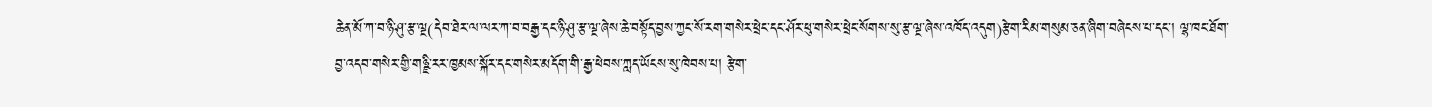ཆེན་མོ་ཀ་བ་ཉི་ཤུ་རྩ་ལྔ(དེབ་ཐེར་ལ་ལར་ཀ་བ་བརྒྱ་དང་ཉི་ཤུ་རྩ་ལྔ་ཞེས་ཆེ་བསྟོད་བྱས་ཀྱང་སོ་རག་གསེར་ཕྲེང་དང་ཤོར་ཕུ་གསེར་ཕྲེང་སོགས་སུ་རྩ་ལྔ་ཞེས་འཁོད་འདུག)རྩེག་རིམ་གསུམ་ཅན་ཞིག་བཞེངས་པ་དང་། ལྷ་ཁང་ཐོག་བྱ་འདབ་གསེར་གྱི་གཉྫི་རར་ཁྱམས་སྐོར་དང་གསེར་མདོག་གི་རྒྱ་ཕེབས་ཀླད་ཡོངས་སུ་ཁེབས་པ། རྩེག་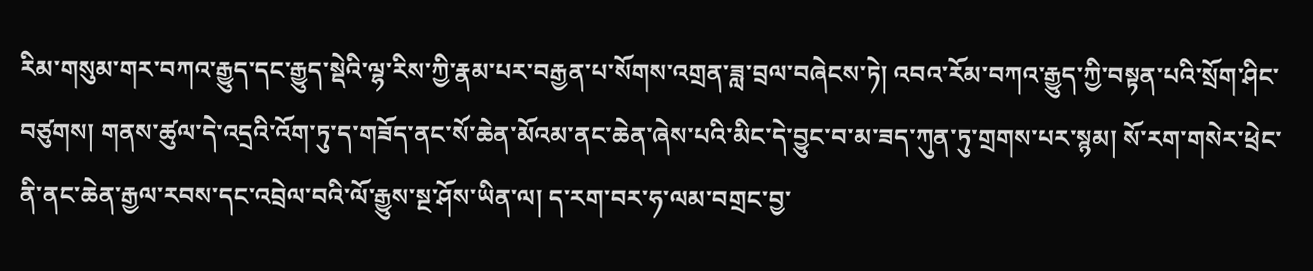རིམ་གསུམ་གར་བཀའ་རྒྱུད་དང་རྒྱུད་སྡེའི་ལྷ་རིས་ཀྱི་རྣམ་པར་བརྒྱན་པ་སོགས་འགྲན་ཟླ་བྲལ་བཞེངས་ཏེ། འབའ་རོམ་བཀའ་རྒྱུད་ཀྱི་བསྟན་པའི་སྲོག་ཤིང་བཙུགས། གནས་ཚུལ་དེ་འདྲའི་འོག་ཏུ་ད་གཟོད་ནང་སོ་ཆེན་མོའམ་ནང་ཆེན་ཞེས་པའི་མིང་དེ་བྱུང་བ་མ་ཟད་ཀུན་ཏུ་གྲགས་པར་སྙམ། སོ་རག་གསེར་ཕྲེང་ནི་ནང་ཆེན་རྒྱལ་རབས་དང་འབྲེལ་བའི་ལོ་རྒྱུས་སྔ་ཤོས་ཡིན་ལ། ད་རག་བར་ཧ་ལམ་བགྲང་བྱ་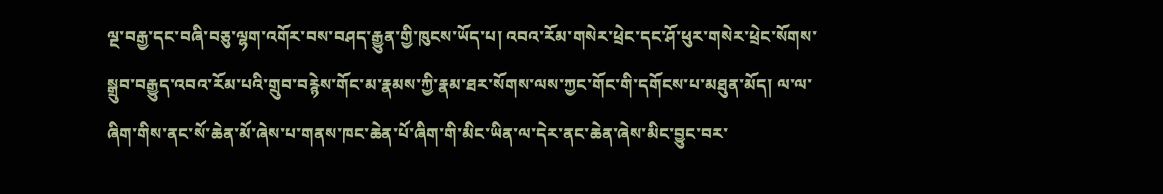ལྔ་བརྒྱ་དང་བཞི་བཅུ་ལྷག་འགོར་བས་བཤད་རྒྱུན་གྱི་ཁུངས་ཡོད་པ། འབའ་རོམ་གསེར་ཕྲེང་དང་ཤོ་ཕུར་གསེར་ཕྲེང་སོགས་སྒྲུབ་བརྒྱུད་འབའ་རོམ་པའི་གྲུབ་བརྙེས་གོང་མ་རྣམས་ཀྱི་རྣམ་ཐར་སོགས་ལས་ཀྱང་གོང་གི་དགོངས་པ་མཐུན་མོད། ལ་ལ་ཞིག་གིས་ནང་སོ་ཆེན་མོ་ཞེས་པ་གནས་ཁང་ཆེན་པོ་ཞིག་གི་མིང་ཡིན་ལ་དེར་ནང་ཆེན་ཞེས་མིང་བྱུང་བར་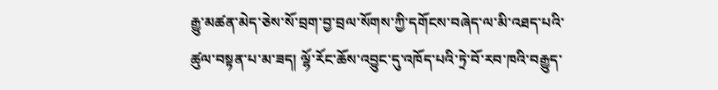རྒྱུ་མཚན་མེད་ཅེས་སོ་བྲག་བྱ་བྲལ་སོགས་ཀྱི་དགོངས་བཞེད་ལ་མི་འཐད་པའི་ཚུལ་བསྟན་པ་མ་ཟད། ལྷོ་རོང་ཆོས་འབྱུང་དུ་འཁོད་པའི་ཏྲེ་བོ་རབ་ཁའི་བརྒྱུད་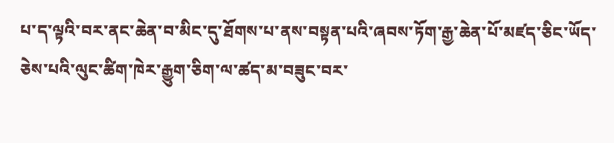པ་ད་ལྟའི་བར་ནང་ཆེན་བ་མིང་དུ་ཐོགས་པ་ནས་བསྟན་པའི་ཞབས་ཏོག་རྒྱ་ཆེན་པོ་མཛད་ཅིང་ཡོད་ཅེས་པའི་ལུང་ཚིག་ཁེར་རྒྱུག་ཅིག་ལ་ཚད་མ་བཟུང་བར་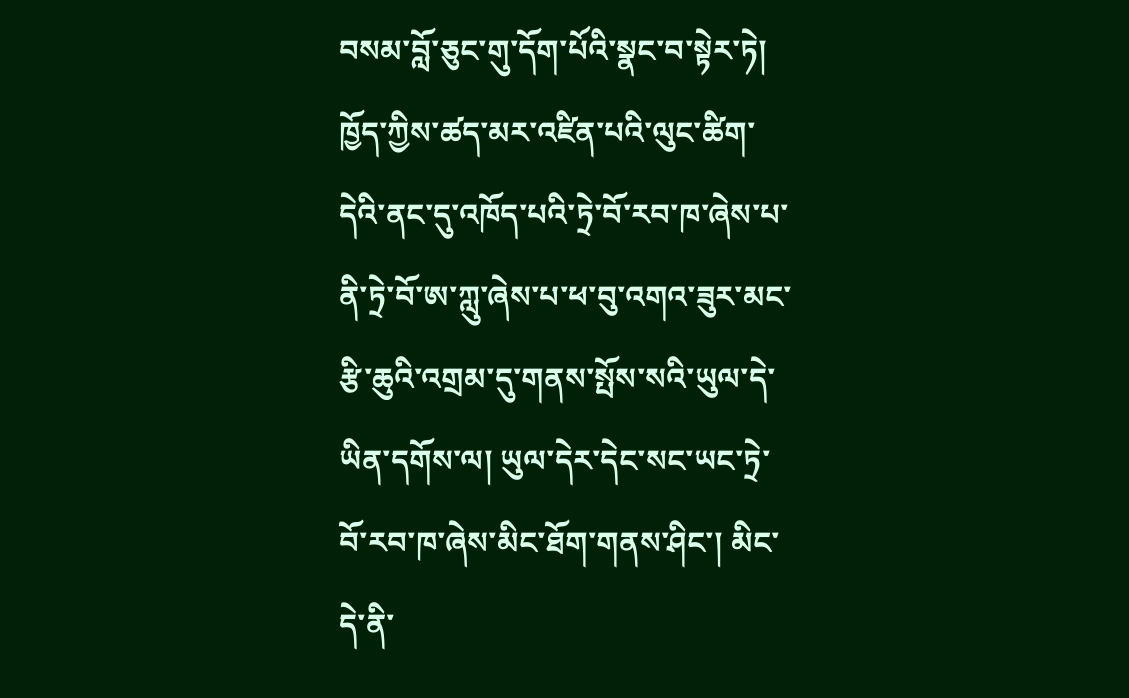བསམ་བློ་ཅུང་གུ་དོག་པོའི་སྣང་བ་སྟེར་ཏེ། ཁྱོད་ཀྱིས་ཚད་མར་འཛིན་པའི་ལུང་ཚིག་དེའི་ནང་དུ་འཁོད་པའི་ཏྲེ་བོ་རབ་ཁ་ཞེས་པ་ནི་ཏྲེ་བོ་ཨ་ཀླུ་ཞེས་པ་ཕ་བུ་འགའ་ཟུར་མང་རྩི་ཆུའི་འགྲམ་དུ་གནས་སྤོས་སའི་ཡུལ་དེ་ཡིན་དགོས་ལ། ཡུལ་དེར་དེང་སང་ཡང་ཏྲེ་བོ་རབ་ཁ་ཞེས་མིང་ཐོག་གནས་ཤིང་། མིང་དེ་ནི་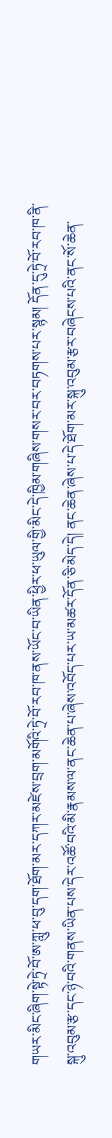གཡར་མིང་ཞིག་སྟེ་ཏྲེ་བོ་ཨ་ཀླུ་ཕ་བུ་དག་ཐོག་མར་དཀར་མཛེས་བྲག་མགོའི་ཏྲེ་བོ་རབ་ཁ་ནས་ཡོང་བ་ཡིན་ཕྱིར་ཕ་ཡུལ་གྱི་མིང་དེ་ཁྱིམ་གཞིས་གསར་བར་བཏགས་པར་སྙམ། དོན་དུ་ཏྲེ་བོ་རབ་ཁ་ནི་སྐུ་འབུམ་རྩ་དང་ཉེ་བའི་གནས་ཡིན་པས་དེར་འཚོ་བའི་མི་རྣམས་ལ་ནང་ཆེན་པ་ཞེས་འབོད་པར་ཡ་མཚར་དོན་ཅི་མེད་དེ། ནང་ཆེན་ཞེས་པ་དེ་ཐོག་མར་སྐུ་འབུམ་རྩར་བཞེངས་པའི་ནང་སོ་ཆེན་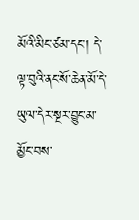མོའི་མིང་ཙམ་དང་། དེ་ལྟ་བུའི་ནང་སོ་ཆེན་མོ་དེ་ཡུལ་དེར་སྔར་བྱུང་མ་མྱོང་བས་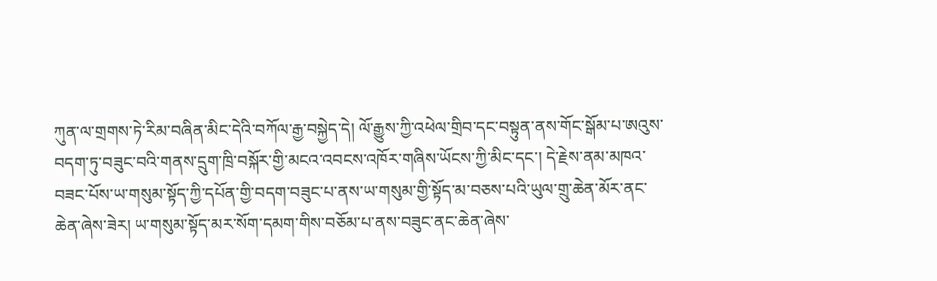ཀུན་ལ་གྲགས་ཏེ་རིམ་བཞིན་མིང་དེའི་བཀོལ་རྒྱ་བསྐྱེད་དེ། ལོ་རྒྱུས་ཀྱི་འཕེལ་གྲིབ་དང་བསྟུན་ནས་གོང་སྒོམ་པ་ཨའུས་བདག་ཏུ་བཟུང་བའི་གནས་དྲུག་ཁྲི་བསྐོར་གྱི་མངའ་འབངས་འཁོར་གཞིས་ཡོངས་ཀྱི་མིང་དང་། དེ་རྗེས་ནམ་མཁའ་བཟང་པོས་ཡ་གསུམ་སྟོད་ཀྱི་དཔོན་གྱི་བདག་བཟུང་པ་ནས་ཡ་གསུམ་གྱི་སྟོད་མ་བཅས་པའི་ཡུལ་གྲུ་ཆེན་མོར་ནང་ཆེན་ཞེས་ཟེར། ཡ་གསུམ་སྟོད་མར་སོག་དམག་གིས་བཅོམ་པ་ནས་བཟུང་ནང་ཆེན་ཞེས་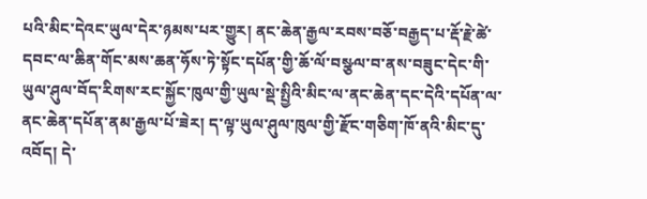པའི་མིང་དེའང་ཡུལ་དེར་ཉམས་པར་གྱུར། ནང་ཆེན་རྒྱལ་རབས་བཅོ་བརྒྱད་པ་རྡོ་རྗེ་ཚེ་དབང་ལ་ཆིན་གོང་མས་ཆན་ཧོས་ཏེ་སྟོང་དཔོན་གྱི་ཆོ་ལོ་བསྩལ་བ་ནས་བཟུང་དེང་གི་ཡུལ་ཤུལ་བོད་རིགས་རང་སྐྱོང་ཁུལ་གྱི་ཡུལ་སྡེ་སྤྱིའི་མིང་ལ་ནང་ཆེན་དང་དེའི་དཔོན་ལ་ནང་ཆེན་དཔོན་ནམ་རྒྱལ་པོ་ཟེར། ད་ལྟ་ཡུལ་ཤུལ་ཁུལ་གྱི་རྫོང་གཅིག་ཁོ་ནའི་མིང་དུ་འབོད། དེ་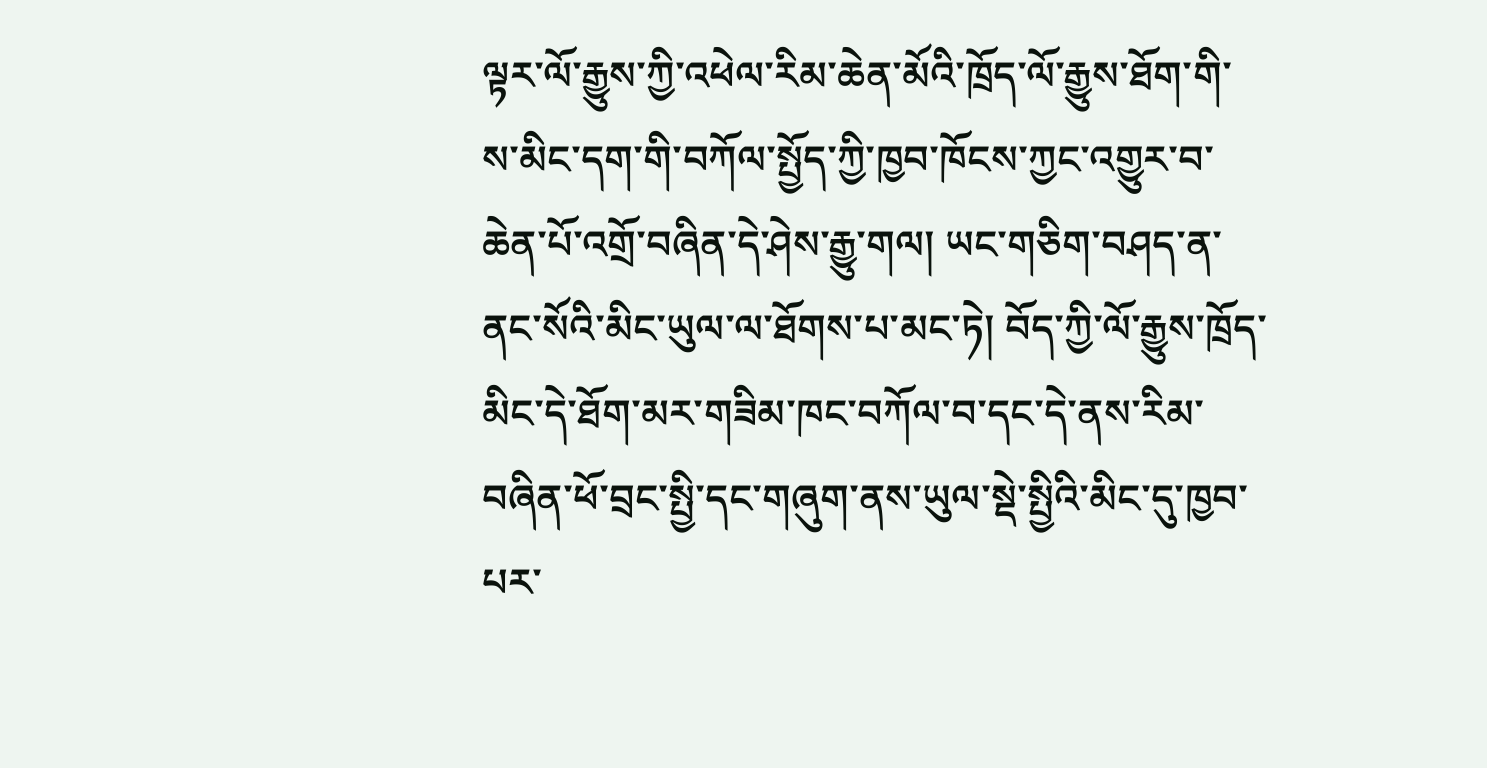ལྟར་ལོ་རྒྱུས་ཀྱི་འཕེལ་རིམ་ཆེན་མོའི་ཁྲོད་ལོ་རྒྱུས་ཐོག་གི་ས་མིང་དག་གི་བཀོལ་སྤྱོད་ཀྱི་ཁྱབ་ཁོངས་ཀྱང་འགྱུར་བ་ཆེན་པོ་འགྲོ་བཞིན་དེ་ཤེས་རྒྱུ་གལ། ཡང་གཅིག་བཤད་ན་ནང་སོའི་མིང་ཡུལ་ལ་ཐོགས་པ་མང་ཏེ། བོད་ཀྱི་ལོ་རྒྱུས་ཁྲོད་ མིང་དེ་ཐོག་མར་གཟིམ་ཁང་བཀོལ་བ་དང་དེ་ནས་རིམ་བཞིན་ཕོ་བྲང་སྤྱི་དང་གཞུག་ནས་ཡུལ་སྡེ་སྤྱིའི་མིང་དུ་ཁྱབ་པར་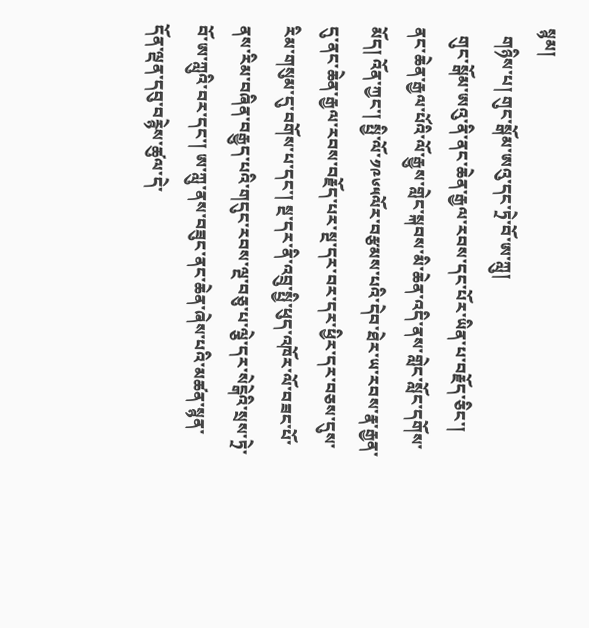སྙམ།
  གཉིས་པ། གུང་སྒོམ་ཨའུ་དང་ཏྲེ་བོ་ཨ་ཀླུ།
  གུང་སྒོམ་ཨའུ་ནི་ནང་ཆེན་རྒྱལ་རབས་དང་པོར་ཡིན་པ་བརྗོད་ཅིང་། ནང་ཆེན་རྒྱལ་པོའི་ལོ་རྒྱུས་གླེང་སྐབས་མི་ཆེན་འདི་ནས་གླེང་སློང་དགོས་མོད། འོན་ཀྱང་། སྤྱི་ལོ་༡༩༦༥ལོར་བརྩམས་པའི་དེབ་ཐེར་ཡ་རབས་རྣ་རྒྱན་དུ་ནང་ཆེན་རྒྱལ་རབས་བརྗོད་པར་སྔ་དར་བར་དར་ཕྱིར་དར་བཅས་དུས་རིམ་གསུམ་དུ་བགོས་པ་དང་། སྔ་དར་ནི་འབྲུ་སྤྱི་ཕུད་འཁོར་ལོ་བཟང་པོ་ནས་རིམ་བཞིན་བརྒྱུད་པའི་གདུང་རབས་ལྔ་བཅུ་པ་ལྕེ་དར་སེངྒེའི་སྲས་ཏྲེ་བོ་ཨ་ཀླུའི་བར་དང་། ཨ་ཀླུ་ནས་བཟུང་ནང་ཆེན་ཞེས་པའི་མཚན་སྙན་དོན་ལྡན་དབུ་བརྙེས་ཚུལ་དེ་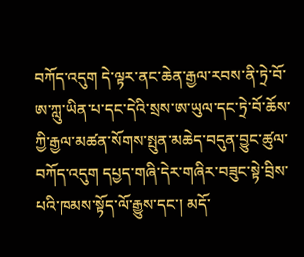བཀོད་འདུག དེ་ལྟར་ནང་ཆེན་རྒྱལ་རབས་ནི་ཏྲེ་བོ་ཨ་ཀླུ་ཡིན་པ་དང་དེའི་སྲས་ཨ་ཡུལ་དང་ཏྲེ་བོ་ཆོས་ཀྱི་རྒྱལ་མཚན་སོགས་སྤུན་མཆེད་བདུན་བྱུང་ཚུལ་བཀོད་འདུག དཔྱད་གཞི་དེར་གཞིར་བཟུང་སྟེ་བྲིས་པའི་ཁམས་སྟོད་ལོ་རྒྱུས་དང་། མདོ་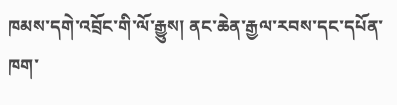ཁམས་དགེ་འབྲོང་གི་ལོ་རྒྱུས། ནང་ཆེན་རྒྱལ་རབས་དང་དཔོན་ཁག་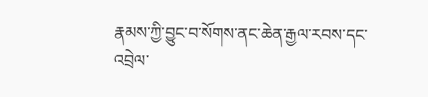རྣམས་ཀྱི་བྱུང་བ་སོགས་ནང་ཆེན་རྒྱལ་རབས་དང་འབྲེལ་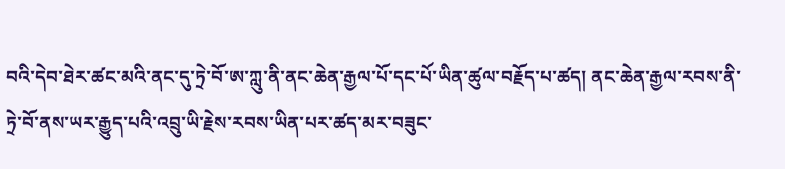བའི་དེབ་ཐེར་ཚང་མའི་ནང་དུ་ཏྲེ་བོ་ཨ་ཀླུ་ནི་ནང་ཆེན་རྒྱལ་པོ་དང་པོ་ཡིན་ཚུལ་བརྗོད་པ་ཚད། ནང་ཆེན་རྒྱལ་རབས་ནི་ཏྲེ་བོ་ནས་ཡར་རྒྱུད་པའི་འབྲུ་ཡི་རྗེས་རབས་ཡིན་པར་ཚད་མར་བཟུང་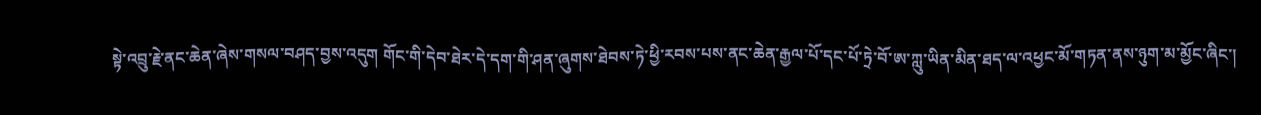སྟེ་འབྲུ་རྗེ་ནང་ཆེན་ཞེས་གསལ་བཤད་བྱས་འདུག གོང་གི་དེབ་ཐེར་དེ་དག་གི་ཤན་ཞུགས་ཐེབས་ཏེ་ཕྱི་རབས་པས་ནང་ཆེན་རྒྱལ་པོ་དང་པོ་ཏྲེ་བོ་ཨ་ཀླུ་ཡིན་མིན་ཐད་ལ་འཕྱང་མོ་གཏན་ནས་ཉུག་མ་མྱོང་ཞིང་།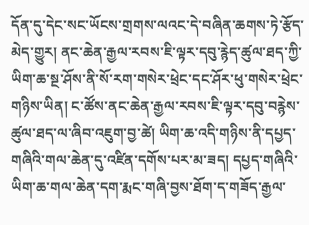དོན་དུ་དེང་སང་ཡོངས་གྲགས་ལའང་དེ་བཞིན་ཆགས་ཏེ་རྩོད་མེད་གྱུར། ནང་ཆེན་རྒྱལ་རབས་ཇི་ལྟར་དབུ་རྙེད་ཚུལ་ཐད་ཀྱི་ཡིག་ཆ་སྔ་ཤོས་ནི་སོ་རག་གསེར་ཕྲེང་དང་ཤོར་ཕུ་གསེར་ཕྲེང་གཉིས་ཡིན། ང་ཚོས་ནང་ཆེན་རྒྱལ་རབས་ཇི་ལྟར་དབུ་བརྙེས་ཚུལ་ཐད་ལ་ཞིབ་འཇུག་བྱ་ཚེ། ཡིག་ཆ་འདི་གཉིས་ནི་དཔྱད་གཞིའི་གལ་ཆེན་དུ་འཛིན་དགོས་པར་མ་ཟད། དཔྱད་གཞིའི་ཡིག་ཆ་གལ་ཆེན་དག་རྨང་གཞི་བྱས་ཐོག་ད་གཟོད་རྒྱལ་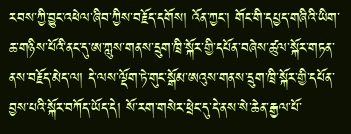རབས་ཀྱི་བྱུང་འཕེལ་ཞིབ་ཀྱིས་བརྗོད་དགོས། འོན་ཀྱང་། གོང་གི་དཔྱད་གཞིའི་ཡིག་ཆ་གཉིས་པོའི་ནང་དུ་ཨ་ཀླུས་གནས་དྲུག་ཁྲི་སྐོར་གྱི་དཔོན་བཞེས་ཚུལ་སྐོར་གཏན་ནས་བརྗོད་མེད་ལ། དེ་ལས་ལྡོག་ཏེ་གུང་སྒོམ་ཨའུས་གནས་དྲུག་ཁྲི་སྐོར་གྱི་དཔོན་བྱས་པའི་སྐོར་བཀོད་ཡོད་དེ། སོ་རག་གསེར་ཕྲེང་དུ་དེ་ནས་སེ་ཆེན་རྒྱལ་པོ་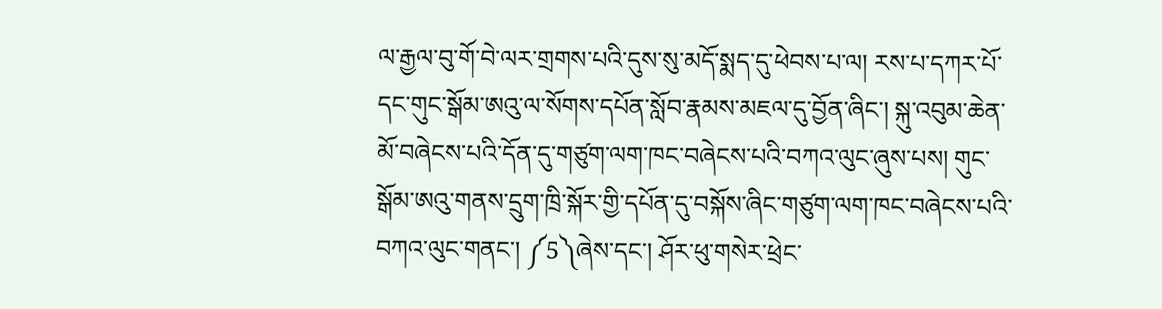ལ་རྒྱལ་བུ་གོ་བེ་ལར་གྲགས་པའི་དུས་སུ་མདོ་སྨད་དུ་ཕེབས་པ་ལ། རས་པ་དཀར་པོ་དང་གུང་སྒོམ་ཨའུ་ལ་སོགས་དཔོན་སློབ་རྣམས་མཇལ་དུ་བྱོན་ཞིང་། སྐུ་འབུམ་ཆེན་མོ་བཞེངས་པའི་དོན་དུ་གཙུག་ལག་ཁང་བཞེངས་པའི་བཀའ་ལུང་ཞུས་པས། གུང་སྒོམ་ཨའུ་གནས་དྲུག་ཁྲི་སྐོར་གྱི་དཔོན་དུ་བསྐོས་ཞིང་གཙུག་ལག་ཁང་བཞེངས་པའི་བཀའ་ལུང་གནང་། ༼5༽ཞེས་དང་། ཤོར་ཕུ་གསེར་ཕྲེང་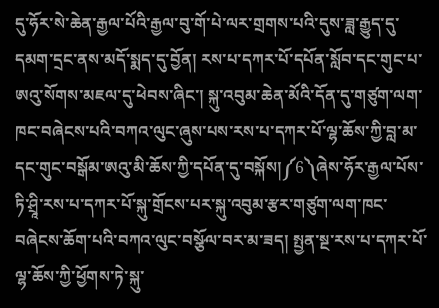དུ་ཧོར་སེ་ཆེན་རྒྱལ་པོའི་རྒྱལ་བུ་གོ་པེ་ལར་གྲགས་པའི་དུས་ཟླ་རྒྱུད་དུ་དམག་དྲང་ནས་མདོ་སྨད་དུ་བྱོན། རས་པ་དཀར་པོ་དཔོན་སློབ་དང་གུང་པ་ཨའུ་སོགས་མཇལ་དུ་ཕེབས་ཞིང་། སྐུ་འབུམ་ཆེན་མོའི་དོན་དུ་གཙུག་ལག་ཁང་བཞེངས་པའི་བཀའ་ལུང་ཞུས་པས་རས་པ་དཀར་པོ་ལྷ་ཆོས་ཀྱི་བླ་མ་དང་གུང་བསྒོམ་ཨའུ་མི་ཆོས་ཀྱི་དཔོན་དུ་བསྐོས།༼6༽ཞེས་ཧོར་རྒྱལ་པོས་ཏི་ཤྲཱི་རས་པ་དཀར་པོ་སྐུ་གྲོངས་པར་སྐུ་འབུམ་རྩར་གཙུག་ལག་ཁང་བཞེངས་ཆོག་པའི་བཀའ་ལུང་བསྩོལ་བར་མ་ཟད། སྤྱན་སྔ་རས་པ་དཀར་པོ་ལྷ་ཆོས་ཀྱི་ཕྱོགས་ཏེ་སྐུ་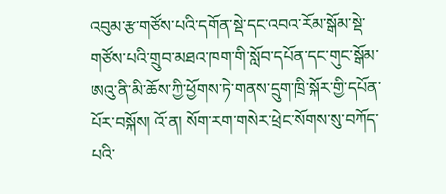འབུམ་རྩ་གཙོས་པའི་དགོན་སྡེ་དང་འབའ་རོམ་སྒོམ་སྡེ་གཙོས་པའི་གྲུབ་མཐའ་ཁག་གི་སློབ་དཔོན་དང་གུང་སྒོམ་ཨའུ་ནི་མི་ཆོས་ཀྱི་ཕྱོགས་ཏེ་གནས་དྲུག་ཁྲི་སྐོར་གྱི་དཔོན་པོར་བསྐོས། འོ་ན། སོག་རག་གསེར་ཕྲེང་སོགས་སུ་བཀོད་པའི་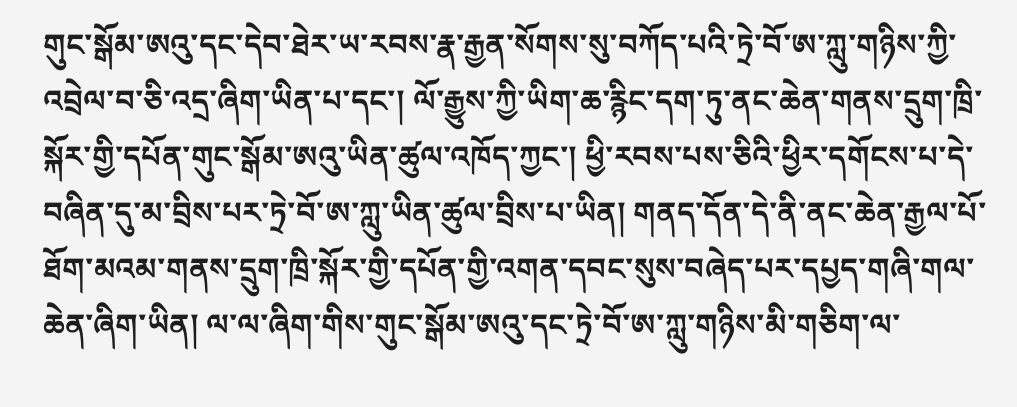གུང་སྒོམ་ཨའུ་དང་དེབ་ཐེར་ཡ་རབས་རྣ་རྒྱན་སོགས་སུ་བཀོད་པའི་ཏྲེ་བོ་ཨ་ཀླུ་གཉིས་ཀྱི་འབྲེལ་བ་ཅི་འདྲ་ཞིག་ཡིན་པ་དང་། ལོ་རྒྱུས་ཀྱི་ཡིག་ཆ་རྙིང་དག་ཏུ་ནང་ཆེན་གནས་དྲུག་ཁྲི་སྐོར་གྱི་དཔོན་གུང་སྒོམ་ཨའུ་ཡིན་ཚུལ་འཁོད་ཀྱང་། ཕྱི་རབས་པས་ཅིའི་ཕྱིར་དགོངས་པ་དེ་བཞིན་དུ་མ་བྲིས་པར་ཏྲེ་བོ་ཨ་ཀླུ་ཡིན་ཚུལ་བྲིས་པ་ཡིན། གནད་དོན་དེ་ནི་ནང་ཆེན་རྒྱལ་པོ་ཐོག་མའམ་གནས་དྲུག་ཁྲི་སྐོར་གྱི་དཔོན་གྱི་འགན་དབང་སུས་བཞེད་པར་དཔྱད་གཞི་གལ་ཆེན་ཞིག་ཡིན། ལ་ལ་ཞིག་གིས་གུང་སྒོམ་ཨའུ་དང་ཏྲེ་བོ་ཨ་ཀླུ་གཉིས་མི་གཅིག་ལ་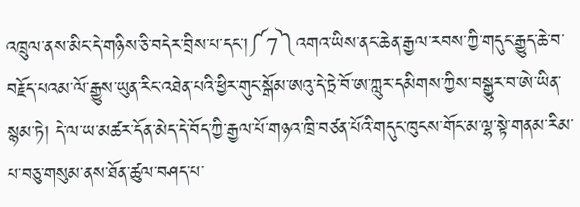འཁྲུལ་ནས་མིང་དེ་གཉིས་ཅི་བདེར་བྲིས་པ་དང་།༼7༽འགའ་ཡིས་ནང་ཆེན་རྒྱལ་རབས་ཀྱི་གདུང་རྒྱུད་ཆེ་བ་བརྗོད་པའམ་ལོ་རྒྱུས་ཡུན་རིང་འཐེན་པའི་ཕྱིར་གུང་སྒོམ་ཨའུ་དེ་ཏྲེ་བོ་ཨ་ཀླུར་དམིགས་ཀྱིས་བསྒྱུར་བ་ཨེ་ཡིན་སྙམ་ཏེ། དེ་ལ་ཡ་མཚར་དོན་མེད་དེ་བོད་ཀྱི་རྒྱལ་པོ་གཉའ་ཁྲི་བཙན་པོའི་གདུང་ཁུངས་གོང་མ་ལྷ་སྟེ་གནམ་རིམ་པ་བཅུ་གསུམ་ནས་ཐོན་ཚུལ་བཤད་པ་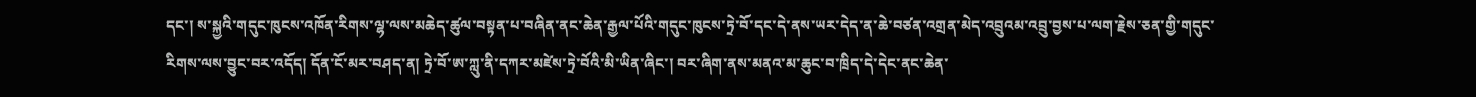དང་། ས་སྐྱའི་གདུང་ཁུངས་འཁོན་རིགས་ལྷ་ལས་མཆེད་ཚུལ་བསྟན་པ་བཞིན་ནང་ཆེན་རྒྱལ་པོའི་གདུང་ཁུངས་ཏྲེ་བོ་དང་དེ་ནས་ཡར་དེད་ན་ཆེ་བཙན་འགྲན་མེད་འབྲུའམ་འབྲུ་བྱས་པ་ལག་རྗེས་ཅན་གྱི་གདུང་རིགས་ལས་བྱུང་བར་འདོད། དོན་ངོ་མར་བཤད་ན། ཏྲེ་བོ་ཨ་ཀླུ་ནི་དཀར་མཛེས་ཏྲེ་བོའི་མི་ཡིན་ཞིང་། བར་ཞིག་ནས་མནའ་མ་ཆུང་བ་ཁྲིད་དེ་དེང་ནང་ཆེན་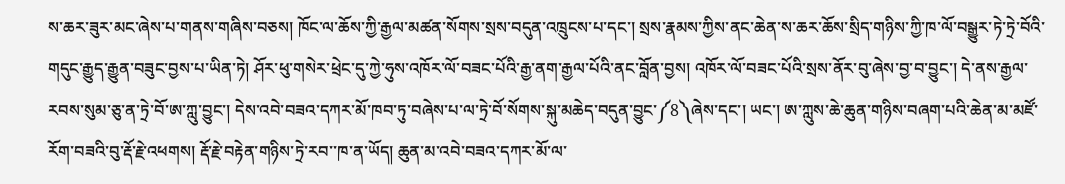ས་ཆར་ཟུར་མང་ཞེས་པ་གནས་གཞིས་བཅས། ཁོང་ལ་ཆོས་ཀྱི་རྒྱལ་མཚན་སོགས་སྲས་བདུན་འཁྲུངས་པ་དང་། སྲས་རྣམས་ཀྱིས་ནང་ཆེན་ས་ཆར་ཆོས་སྲིད་གཉིས་ཀྱི་ཁ་ལོ་བསྒྱུར་ཏེ་ཏྲེ་བོའི་གདུང་རྒྱུད་རྒྱུན་བཟུང་བྱས་པ་ཡིན་ཏེ། ཤོར་ཕུ་གསེར་ཕྲེང་དུ་ཀྱེ་ཧུས་འཁོར་ལོ་བཟང་པོའི་རྒྱ་ནག་རྒྱལ་པོའི་ནང་བློན་བྱས། འཁོར་ལོ་བཟང་པོའི་སྲས་ནོར་བུ་ཞེས་བྱ་བ་བྱུང་། དེ་ནས་རྒྱལ་རབས་སུམ་ཅུ་ན་ཏྲེ་བོ་ཨ་ཀླུ་བྱུང་། དེས་འབེ་བཟའ་དཀར་མོ་ཁབ་ཏུ་བཞེས་པ་ལ་ཏྲེ་བོ་སོགས་སྐུ་མཆེད་བདུན་བྱུང་༼8༽ཞེས་དང་། ཡང་། ཨ་ཀླུས་ཆེ་ཆུན་གཉིས་བཞག་པའི་ཆེན་མ་མཛོ་རོག་བཟའི་བུ་རྡོ་རྗེ་འཕགས། རྡོ་རྗེ་བརྟེན་གཉིས་ཏྲེ་རབ་་ཁ་ན་ཡོད། ཆུན་མ་འབེ་བཟའ་དཀར་མོ་ལ་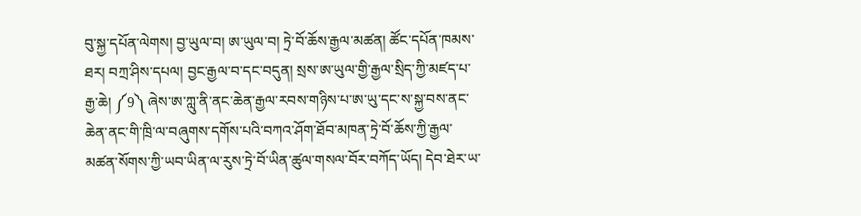བུ་སྐྱ་དཔོན་ལེགས། བྱ་ཡུལ་བ། ཨ་ཡུལ་བ། ཏྲེ་བོ་ཆོས་རྒྱལ་མཚན། ཚོང་དཔོན་ཁམས་ཐར། བཀྲ་ཤིས་དཔལ། བྱང་རྒྱལ་བ་དང་བདུན། སྲས་ཨ་ཡུལ་གྱི་རྒྱལ་སྲིད་ཀྱི་མཛད་པ་རྒྱ་ཆེ། ༼9༽ ཞེས་ཨ་ཀླུ་ནི་ནང་ཆེན་རྒྱལ་རབས་གཉིས་པ་ཨ་ཡུ་དང་ས་སྐྱ་བས་ནང་ཆེན་ནང་གི་ཁྲི་ལ་བཞུགས་དགོས་པའི་བཀའ་ཤོག་ཐོབ་མཁན་ཏྲེ་བོ་ཆོས་ཀྱི་རྒྱལ་མཚན་སོགས་ཀྱི་ཡབ་ཡིན་ལ་རུས་ཏྲེ་བོ་ཡིན་ཚུལ་གསལ་བོར་བཀོད་ཡོད། དེབ་ཐེར་ཡ་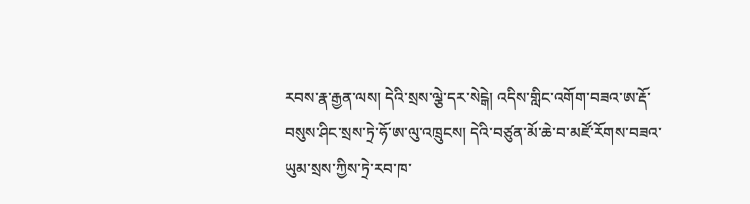རབས་རྣ་རྒྱན་ལས། དེའི་སྲས་ལྕེ་དར་སེངྒེ། འདིས་གླིང་འགོག་བཟའ་ཨ་རྡོ་བསུས་ཤིང་སྲས་ཏྲེ་ཧོ་ཨ་ལུ་འཁྲུངས། དེའི་བཙུན་མོ་ཆེ་བ་མཛོ་རོགས་བཟའ་ཡུམ་སྲས་ཀྱིས་ཏྲེ་རབ་ཁ་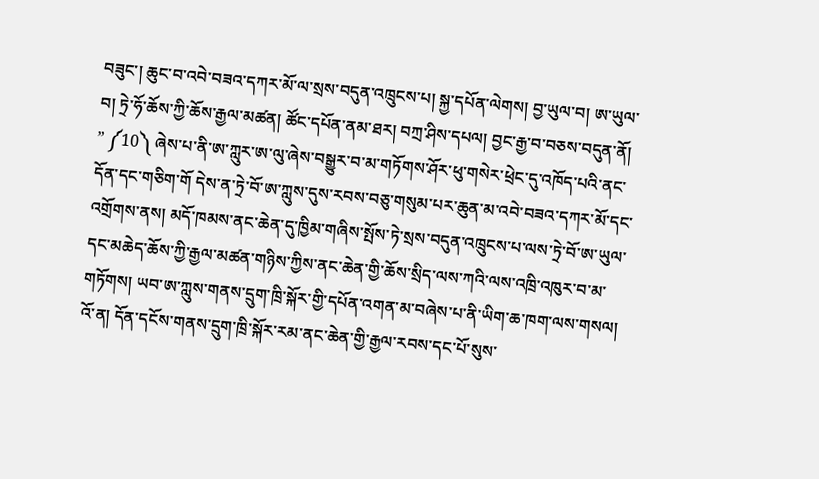བཟུང་། ཆུང་བ་འབེ་བཟའ་དཀར་མོ་ལ་སྲས་བདུན་འཁྲུངས་པ། སྐྱ་དཔོན་ལེགས། བྱ་ཡུལ་བ། ཨ་ཡུལ་བ། ཏྲེ་ཧོ་ཆོས་ཀྱི་ཆོས་རྒྱལ་མཚན། ཚོང་དཔོན་ནམ་ཐར། བཀྲ་ཤིས་དཔལ། བྱང་རྒྱ་བ་བཅས་བདུན་ནོ། ” ༼10༽ ཞེས་པ་ནི་ཨ་ཀླུར་ཨ་ལུ་ཞེས་བསྒྱུར་བ་མ་གཏོགས་ཤོར་ཕུ་གསེར་ཕྲེང་དུ་འཁོད་པའི་ནང་དོན་དང་གཅིག་གོ དེས་ན་ཏྲེ་བོ་ཨ་ཀླུས་དུས་རབས་བཅུ་གསུམ་པར་ཆུན་མ་འབེ་བཟའ་དཀར་མོ་དང་འགྲོགས་ནས། མདོ་ཁམས་ནང་ཆེན་དུ་ཁྱིམ་གཞིས་སྤོས་ཏེ་སྲས་བདུན་འཁྲུངས་པ་ལས་ཏྲེ་བོ་ཨ་ཡུལ་དང་མཆེད་ཆོས་ཀྱི་རྒྱལ་མཚན་གཉིས་ཀྱིས་ནང་ཆེན་གྱི་ཆོས་སྲིད་ལས་ཀའི་ལས་འཁྲི་འཁུར་བ་མ་གཏོགས། ཡབ་ཨ་ཀླུས་གནས་དྲུག་ཁྲི་སྐོར་གྱི་དཔོན་འགན་མ་བཞེས་པ་ནི་ཡིག་ཆ་ཁག་ལས་གསལ། འོ་ན། དོན་དངོས་གནས་དྲུག་ཁྲི་སྐོར་རམ་ནང་ཆེན་གྱི་རྒྱལ་རབས་དང་པོ་སུས་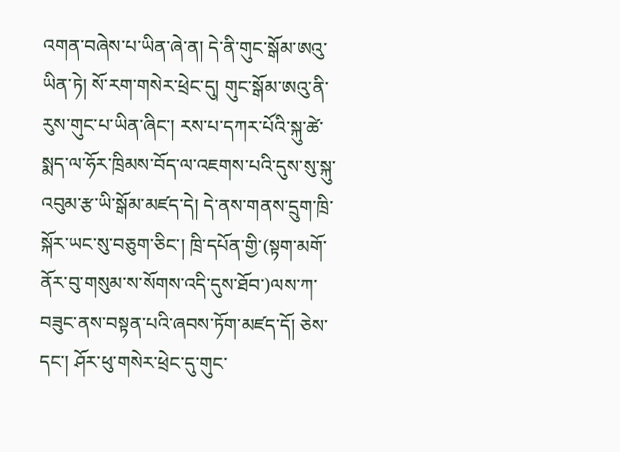འགན་བཞེས་པ་ཡིན་ཞེ་ན། དེ་ནི་གུང་སྒོམ་ཨའུ་ཡིན་ཏེ། སོ་རག་གསེར་ཕྲེང་དུ། གུང་སྒོམ་ཨའུ་ནི་རུས་གུང་པ་ཡིན་ཞིང་། རས་པ་དཀར་པོའི་སྐུ་ཚེ་སྨད་ལ་ཧོར་ཁྲིམས་བོད་ལ་འཇགས་པའི་དུས་སུ་སྐུ་འབུམ་རྩ་ཡི་སྒོམ་མཛད་དེ། དེ་ནས་གནས་དྲུག་ཁྲི་སྐོར་ཡང་སུ་བཅུག་ཅིང་། ཁྲི་དཔོན་གྱི་(སྟག་མགོ་ནོར་བུ་གསུམ་ས་སོགས་འདི་དུས་ཐོབ་)ལས་ཀ་བཟུང་ནས་བསྟན་པའི་ཞབས་ཏོག་མཛད་དོ། ཅེས་དང་། ཤོར་ཕུ་གསེར་ཕྲེང་དུ་གུང་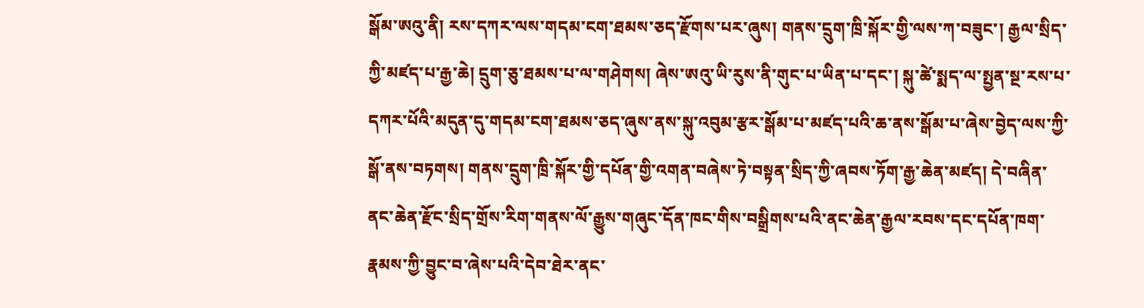སྒོམ་ཨའུ་ནི། རས་དཀར་ལས་གདམ་ངག་ཐམས་ཅད་རྫོགས་པར་ཞུས། གནས་དྲུག་ཁྲི་སྐོར་གྱི་ལས་ཀ་བཟུང་། རྒྱལ་སྲིད་ཀྱི་མཛད་པ་རྒྱ་ཆེ། དྲུག་ཅུ་ཐམས་པ་ལ་གཤེགས། ཞེས་ཨའུ་ཡི་རུས་ནི་གུང་པ་ཡིན་པ་དང་། སྐུ་ཚེ་སྨད་ལ་སྤྱན་སྔ་རས་པ་དཀར་པོའི་མདུན་དུ་གདམ་ངག་ཐམས་ཅད་ཞུས་ནས་སྐུ་འབུམ་རྩར་སྒོམ་པ་མཛད་པའི་ཆ་ནས་སྒོམ་པ་ཞེས་བྱེད་ལས་ཀྱི་སྒོ་ནས་བཏགས། གནས་དྲུག་ཁྲི་སྐོར་གྱི་དཔོན་གྱི་འགན་བཞེས་ཏེ་བསྟན་སྲིད་ཀྱི་ཞབས་ཏོག་རྒྱ་ཆེན་མཛད། དེ་བཞིན་ནང་ཆེན་རྫོང་སྲིད་གྲོས་རིག་གནས་ལོ་རྒྱུས་གཞུང་དོན་ཁང་གིས་བསྒྲིགས་པའི་ནང་ཆེན་རྒྱལ་རབས་དང་དཔོན་ཁག་རྣམས་ཀྱི་བྱུང་བ་ཞེས་པའི་དེབ་ཐེར་ནང་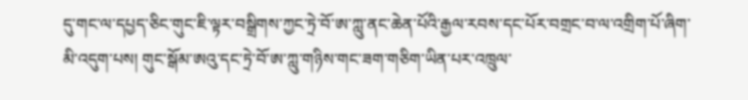དུ་གང་ལ་དཔྱད་ཅིང་གུང་ཇི་ལྟར་བསྒྲིགས་ཀྱང་ཏྲེ་བོ་ཨ་ཀླུ་ནང་ཆེན་པོའི་རྒྱལ་རབས་དང་པོར་བགྲང་བ་ལ་འགྲིག་པོ་ཞིག་མི་འདུག་པས། གུང་སྒོམ་ཨའུ་དང་ཏྲེ་བོ་ཨ་ཀླུ་གཉིས་གང་ཟག་གཅིག་ཡིན་པར་འཁྲུལ་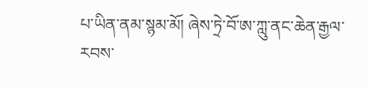པ་ཡིན་ནམ་སྙམ་མོ། ཞེས་ཏྲེ་བོ་ཨ་ཀླུ་ནང་ཆེན་རྒྱལ་རབས་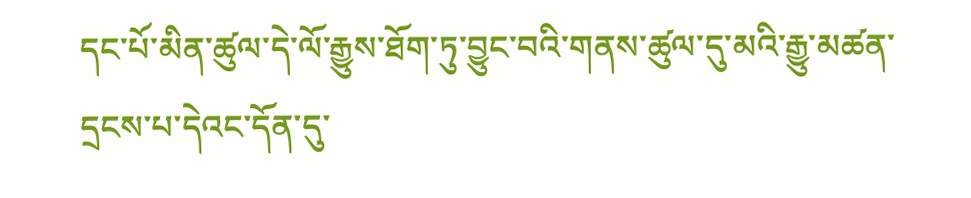དང་པོ་མིན་ཚུལ་དེ་ལོ་རྒྱུས་ཐོག་ཏུ་བྱུང་བའི་གནས་ཚུལ་དུ་མའི་རྒྱུ་མཚན་དྲངས་པ་དེའང་དོན་དུ་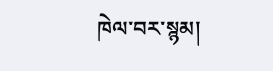ཁེལ་བར་སྙམ།